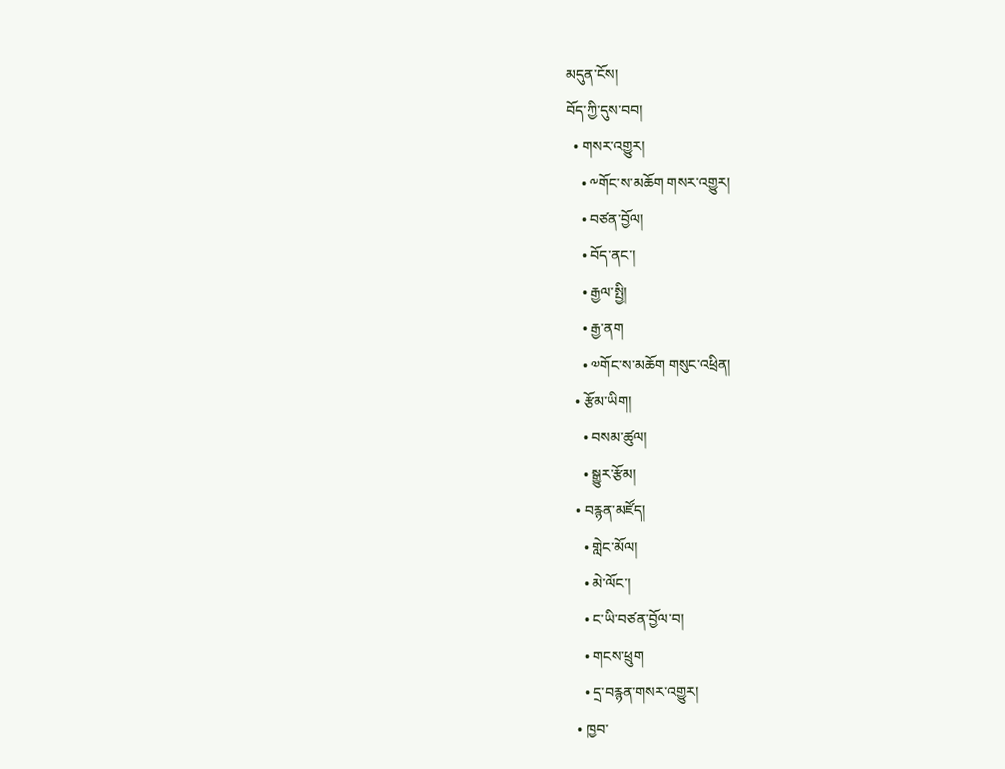མདུན་ངོས།
བོད་ཀྱི་དུས་བབ།
  • གསར་འགྱུར།
    • ༸གོང་ས་མཆོག གསར་འགྱུར།
    • བཙན་བྱོལ།
    • བོད་ནང་།
    • རྒྱལ་སྤྱི།
    • རྒྱ་ནག
    • ༧གོང་ས་མཆོག གསུང་འཕྲིན།
  • རྩོམ་ཡིག།
    • བསམ་ཚུལ།
    • སྒྱུར་རྩོམ།
  • བརྙན་མཛོད།
    • གླེང་མོལ།
    • མེ་ལོང་།
    • ང་ཡི་བཙན་བྱོལ་བ།
    • གངས་ཕྲུག
    • དྲ་བརྙན་གསར་འགྱུར།
  • ཁྱབ་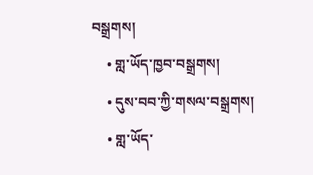བསྒྲགས།
    • གླ་ཡོད་ཁྱབ་བསྒྲགས།
    • དུས་བབ་ཀྱི་གསལ་བསྒྲགས།
    • གླ་ཡོད་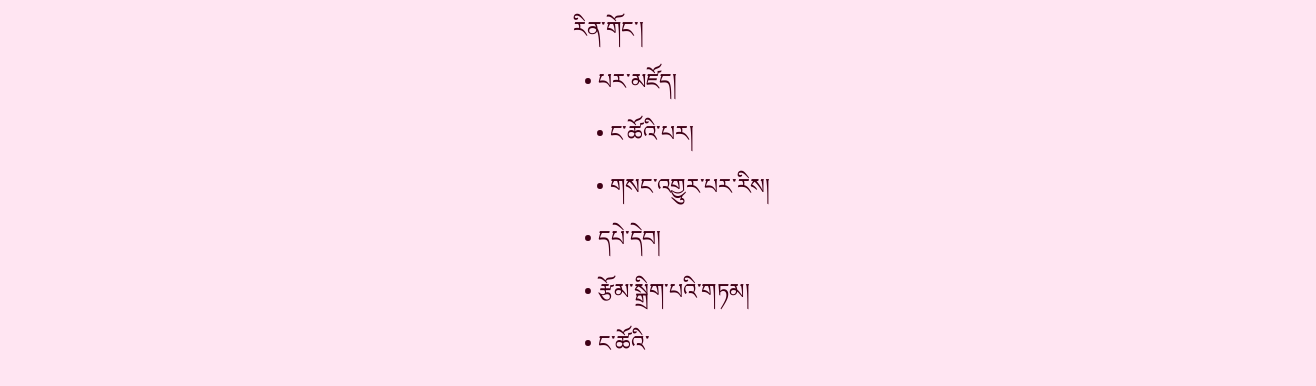རིན་གོང་།
  • པར་མཛོད།
    • ང་ཚོའི་པར།
    • གསང་འགྱུར་པར་རིས།
  • དཔེ་དེབ།
  • རྩོམ་སྒྲིག་པའི་གཏམ།
  • ང་ཚོའི་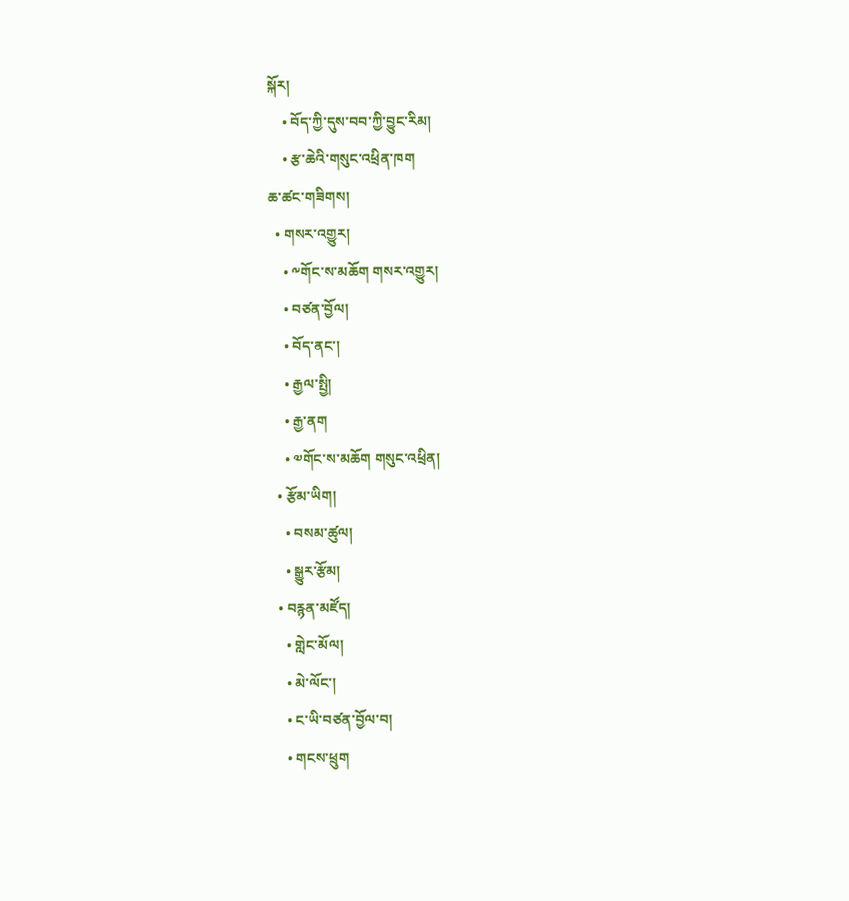སྐོར།
    • བོད་ཀྱི་དུས་བབ་ཀྱི་བྱུང་རིམ།
    • རྩ་ཆེའི་གསུང་འཕྲིན་ཁག
ཆ་ཚང་གཟིགས།
  • གསར་འགྱུར།
    • ༸གོང་ས་མཆོག གསར་འགྱུར།
    • བཙན་བྱོལ།
    • བོད་ནང་།
    • རྒྱལ་སྤྱི།
    • རྒྱ་ནག
    • ༧གོང་ས་མཆོག གསུང་འཕྲིན།
  • རྩོམ་ཡིག།
    • བསམ་ཚུལ།
    • སྒྱུར་རྩོམ།
  • བརྙན་མཛོད།
    • གླེང་མོལ།
    • མེ་ལོང་།
    • ང་ཡི་བཙན་བྱོལ་བ།
    • གངས་ཕྲུག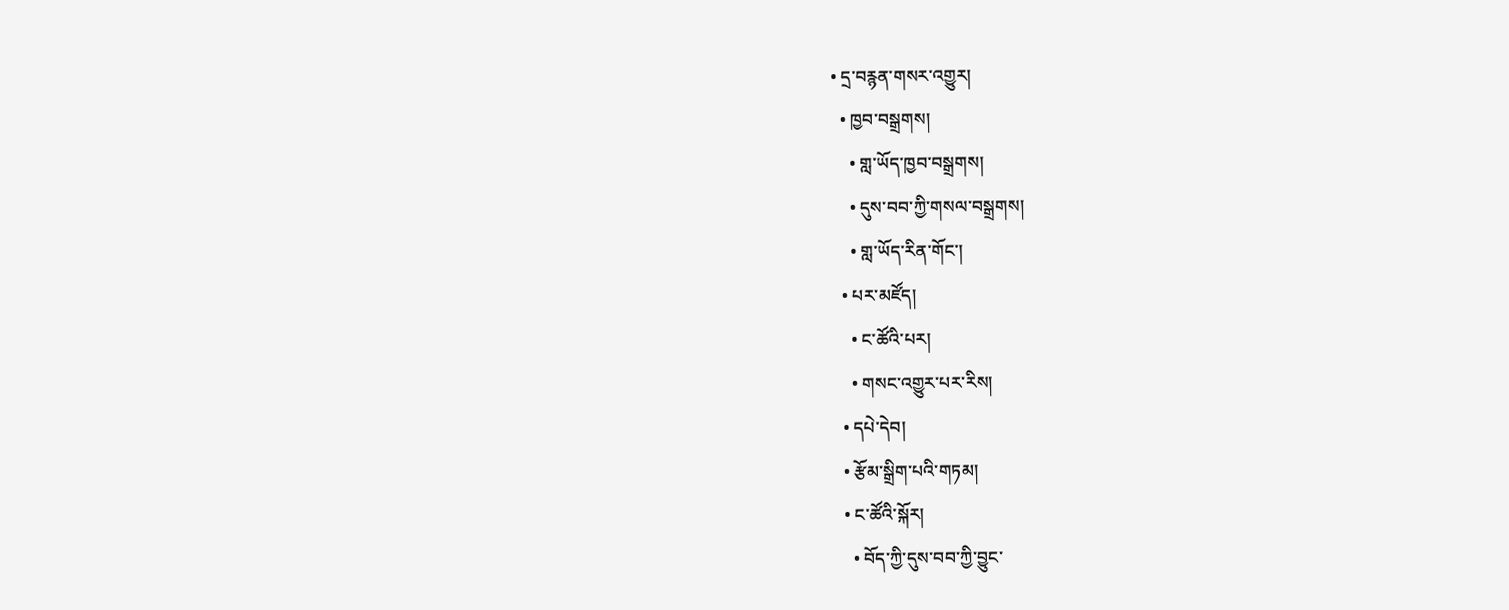• དྲ་བརྙན་གསར་འགྱུར།
  • ཁྱབ་བསྒྲགས།
    • གླ་ཡོད་ཁྱབ་བསྒྲགས།
    • དུས་བབ་ཀྱི་གསལ་བསྒྲགས།
    • གླ་ཡོད་རིན་གོང་།
  • པར་མཛོད།
    • ང་ཚོའི་པར།
    • གསང་འགྱུར་པར་རིས།
  • དཔེ་དེབ།
  • རྩོམ་སྒྲིག་པའི་གཏམ།
  • ང་ཚོའི་སྐོར།
    • བོད་ཀྱི་དུས་བབ་ཀྱི་བྱུང་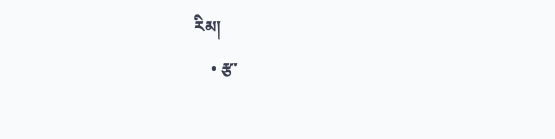རིམ།
    • རྩ་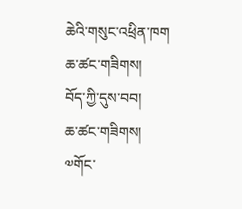ཆེའི་གསུང་འཕྲིན་ཁག
ཆ་ཚང་གཟིགས།
བོད་ཀྱི་དུས་བབ།
ཆ་ཚང་གཟིགས།
༧གོང་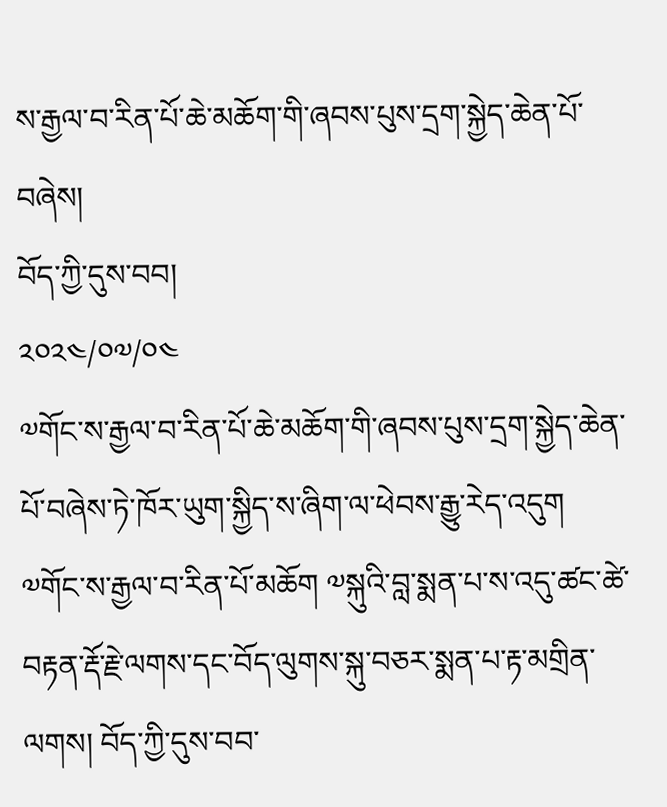ས་རྒྱལ་བ་རིན་པོ་ཆེ་མཆོག་གི་ཞབས་པུས་དྲག་སྐྱེད་ཆེན་པོ་བཞེས།
བོད་ཀྱི་དུས་བབ།
༢༠༢༤/༠༧/༠༤
༧གོང་ས་རྒྱལ་བ་རིན་པོ་ཆེ་མཆོག་གི་ཞབས་པུས་དྲག་སྐྱེད་ཆེན་པོ་བཞེས་ཏེ་ཁོར་ཡུག་སྐྱིད་ས་ཞིག་ལ་ཕེབས་རྒྱུ་རེད་འདུག
༧གོང་ས་རྒྱལ་བ་རིན་པོ་མཆོག ༧སྐུའི་བླ་སྨན་པ་ས་འདུ་ཚང་ཚེ་བརྟན་རྡོ་རྗེ་ལགས་དང་བོད་ལུགས་སྐུ་བཅར་སྨན་པ་རྟ་མགྲིན་ལགས། བོད་ཀྱི་དུས་བབ་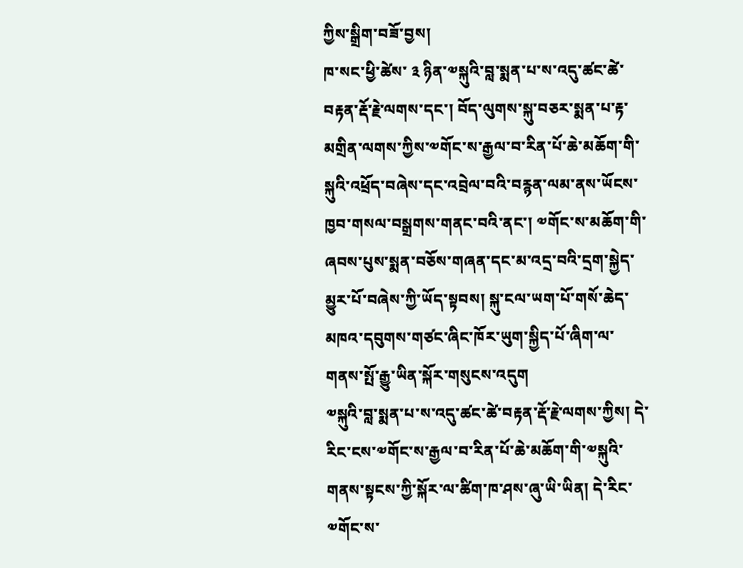ཀྱིས་སྒྲིག་བཟོ་བྱས།
ཁ་སང་ཕྱི་ཚེས་ ༣ ཉིན་༧སྐུའི་བླ་སྨན་པ་ས་འདུ་ཚང་ཚེ་བརྟན་རྡོ་རྗེ་ལགས་དང་། བོད་ལུགས་སྐུ་བཅར་སྨན་པ་རྟ་མགྲིན་ལགས་ཀྱིས་༧གོང་ས་རྒྱལ་བ་རིན་པོ་ཆེ་མཆོག་གི་སྐུའི་འཕྲོད་བཞེས་དང་འབྲེལ་བའི་བརྙན་ལམ་ནས་ཡོངས་ཁྱབ་གསལ་བསྒྲགས་གནང་བའི་ནང་། ༧གོང་ས་མཆོག་གི་ཞབས་པུས་སྨན་བཅོས་གཞན་དང་མ་འདྲ་བའི་དྲག་སྐྱེད་མྱུར་པོ་བཞེས་ཀྱི་ཡོད་སྟབས། སྐུ་ངལ་ཡག་པོ་གསོ་ཆེད་མཁའ་དབུགས་གཙང་ཞིང་ཁོར་ཡུག་སྐྱིད་པོ་ཞིག་ལ་གནས་སྤོ་རྒྱུ་ཡིན་སྐོར་གསུངས་འདུག
༧སྐུའི་བླ་སྨན་པ་ས་འདུ་ཚང་ཚེ་བརྟན་རྡོ་རྗེ་ལགས་ཀྱིས། དེ་རིང་ངས་༧གོང་ས་རྒྱལ་བ་རིན་པོ་ཆེ་མཆོག་གི་༧སྐུའི་གནས་སྟངས་ཀྱི་སྐོར་ལ་ཚིག་ཁ་ཤས་ཞུ་ཡི་ཡིན། དེ་རིང་༧གོང་ས་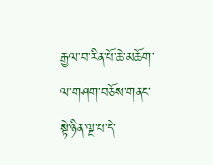རྒྱལ་བ་རིན་པོ་ཆེ་མཆོག་ལ་གཤག་བཅོས་གནང་སྟེ་ཉིན་ལྔ་པ་དེ་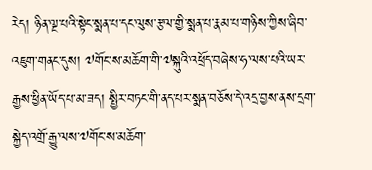རེད། ཉིན་ལྔ་པའི་སྟེང་སྨན་པ་དང་ལུས་རྩལ་གྱི་སྨན་པ་རྣམ་པ་གཉིས་ཀྱིས་ཞིབ་འཇུག་གནང་དུས། ༧གོང་ས་མཆོག་གི་༧སྐུའི་འཕྲོད་བཞེས་ཧ་ལས་པའི་ཡར་རྒྱས་ཕྱིན་ཡོད་པ་མ་ཟད། སྤྱིར་བཏང་གི་ནད་པར་སྨན་བཅོས་དེ་འདྲ་བྱས་ནས་དྲག་སྐྱེད་འགྲོ་རྒྱུ་ལས་༧གོང་ས་མཆོག་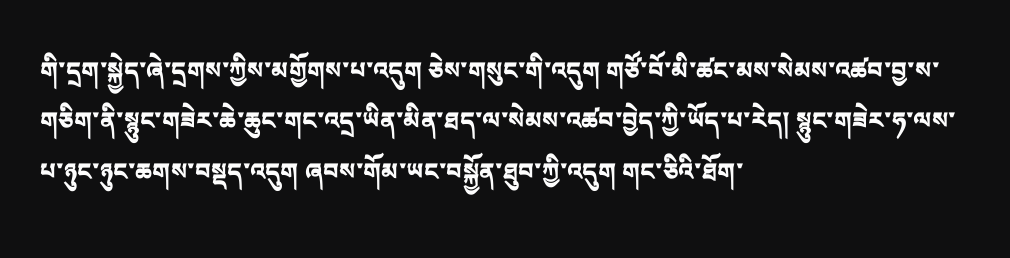གི་དྲག་སྐྱེད་ཞེ་དྲགས་ཀྱིས་མགྱོགས་པ་འདུག ཅེས་གསུང་གི་འདུག གཙོ་བོ་མི་ཚང་མས་སེམས་འཚབ་བྱ་ས་གཅིག་ནི་སྙུང་གཟེར་ཆེ་ཆུང་གང་འདྲ་ཡིན་མིན་ཐད་ལ་སེམས་འཚབ་བྱེད་ཀྱི་ཡོད་པ་རེད། སྙུང་གཟེར་ཧ་ལས་པ་ཉུང་ཉུང་ཆགས་བསྡད་འདུག ཞབས་གོམ་ཡང་བསྐྱོན་ཐུབ་ཀྱི་འདུག གང་ཅིའི་ཐོག་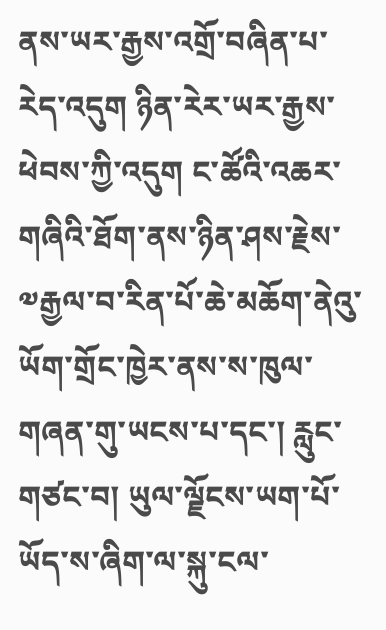ནས་ཡར་རྒྱས་འགྲོ་བཞིན་པ་རེད་འདུག ཉིན་རེར་ཡར་རྒྱས་ཕེབས་ཀྱི་འདུག ང་ཚོའི་འཆར་གཞིའི་ཐོག་ནས་ཉིན་ཤས་རྗེས་༧རྒྱལ་བ་རིན་པོ་ཆེ་མཆོག་ནེའུ་ཡོག་གྲོང་ཁྱེར་ནས་ས་ཁུལ་གཞན་གུ་ཡངས་པ་དང་། རླུང་གཙང་བ། ཡུལ་ལྗོངས་ཡག་པོ་ཡོད་ས་ཞིག་ལ་སྐུ་ངལ་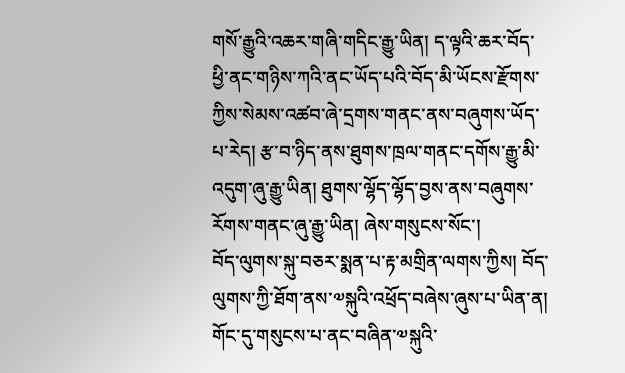གསོ་རྒྱུའི་འཆར་གཞི་གདིང་རྒྱུ་ཡིན། ད་ལྟའི་ཆར་བོད་ཕྱི་ནང་གཉིས་ཀའི་ནང་ཡོད་པའི་བོད་མི་ཡོངས་རྫོགས་ཀྱིས་སེམས་འཚབ་ཞེ་དྲགས་གནང་ནས་བཞུགས་ཡོད་པ་རེད། རྩ་བ་ཉིད་ནས་ཐུགས་ཁྲལ་གནང་དགོས་རྒྱུ་མི་འདུག་ཞུ་རྒྱུ་ཡིན། ཐུགས་ལྷོད་ལྷོད་བྱས་ནས་བཞུགས་རོགས་གནང་ཞུ་རྒྱུ་ཡིན། ཞེས་གསུངས་སོང་།
བོད་ལུགས་སྐུ་བཅར་སྨན་པ་རྟ་མགྲིན་ལགས་ཀྱིས། བོད་ལུགས་ཀྱི་ཐོག་ནས་༧སྐུའི་འཕྲོད་བཞེས་ཞུས་པ་ཡིན་ན། གོང་དུ་གསུངས་པ་ནང་བཞིན་༧སྐུའི་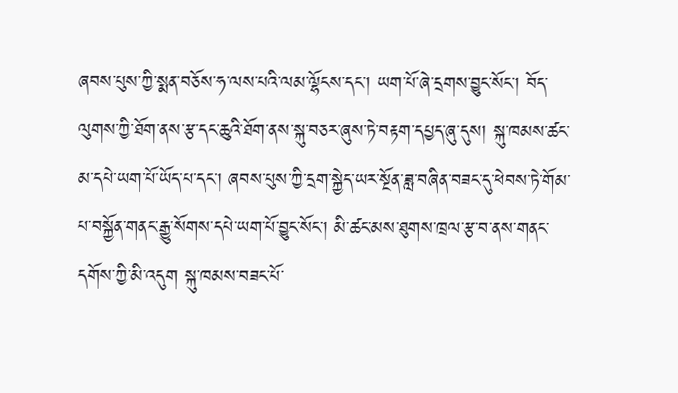ཞབས་པུས་ཀྱི་སྨན་བཅོས་ཧ་ལས་པའི་ལམ་ལྷོངས་དང་། ཡག་པོ་ཞེ་དྲགས་བྱུང་སོང་། བོད་ལུགས་ཀྱི་ཐོག་ནས་རྩ་དང་ཆུའི་ཐོག་ནས་སྐུ་བཅར་ཞུས་ཏེ་བརྟག་དཔྱད་ཞུ་དུས། སྐུ་ཁམས་ཚང་མ་དཔེ་ཡག་པོ་ཡོད་པ་དང་། ཞབས་པུས་ཀྱི་དྲག་སྐྱེད་ཡར་སྔོན་ཟླ་བཞིན་བཟང་དུ་ཕེབས་ཏེ་གོམ་པ་བསྐྱོན་གནང་རྒྱུ་སོགས་དཔེ་ཡག་པོ་བྱུང་སོང་། མི་ཚང་མས་ཐུགས་ཁྲལ་རྩ་བ་ནས་གནང་དགོས་ཀྱི་མི་འདུག སྐུ་ཁམས་བཟང་པོ་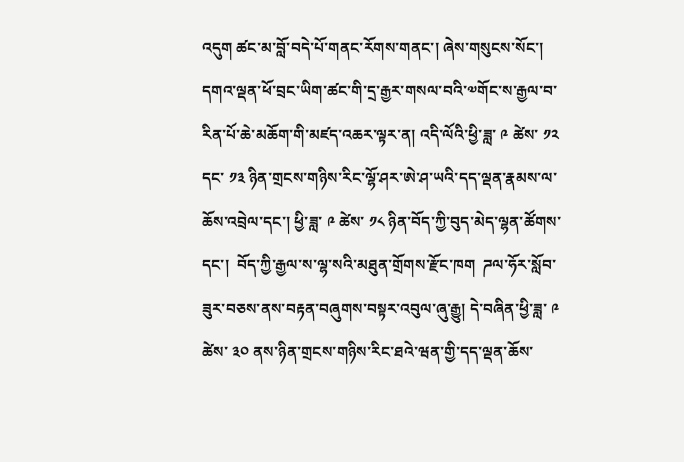འདུག ཚང་མ་བློ་བདེ་པོ་གནང་རོགས་གནང་། ཞེས་གསུངས་སོང་།
དགའ་ལྡན་ཕོ་བྲང་ཡིག་ཚང་གི་དྲ་རྒྱར་གསལ་བའི་༧གོང་ས་རྒྱལ་བ་རིན་པོ་ཆེ་མཆོག་གི་མཛད་འཆར་ལྟར་ན། འདི་ལོའི་ཕྱི་ཟླ་ ༩ ཚེས་ ༡༢ དང་ ༡༣ ཉིན་གྲངས་གཉིས་རིང་ལྷོ་ཤར་ཨེ་ཤ་ཡའི་དད་ལྡན་རྣམས་ལ་ཆོས་འབྲེལ་དང་། ཕྱི་ཟླ་ ༩ ཚེས་ ༡༨ ཉིན་བོད་ཀྱི་བུད་མེད་ལྷན་ཚོགས་དང་།  བོད་ཀྱི་རྒྱལ་ས་ལྷ་སའི་མཐུན་གྲོགས་རྫོང་ཁག  ཌལ་ཧོར་སློབ་ཟུར་བཅས་ནས་བརྟན་བཞུགས་བསྟར་འབུལ་ཞུ་རྒྱུ། དེ་བཞིན་ཕྱི་ཟླ་ ༩ ཚེས་ ༣༠ ནས་ཉིན་གྲངས་གཉིས་རིང་ཐའེ་ཝན་གྱི་དད་ལྡན་ཆོས་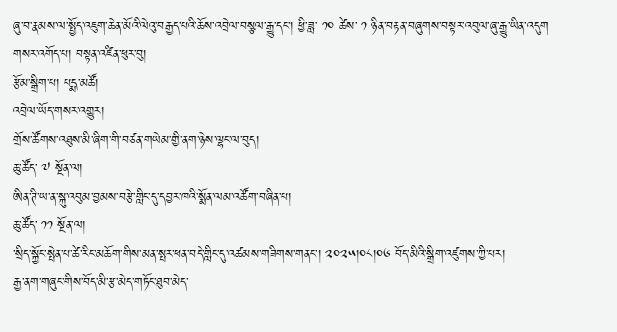ཞུ་བ་རྣམས་ལ་སྤྱོད་འཇུག་ཆེན་མོའི་ལེའུ་བརྒྱད་པའི་ཆོས་འབྲེལ་བསྩལ་རྒྱུ་དང་། ཕྱི་ཟླ་ ༡༠ ཚེས་ ༡ ཉིན་བརྟན་བཞུགས་བསྟར་འབུལ་ཞུ་རྒྱུ་ཡིན་འདུག
གསར་འགོད་པ། བསྟན་འཛིན་ཕུར་བུ།
རྩོམ་སྒྲིག་པ། པདྨ་མཚོ།
འབྲེལ་ཡོད་གསར་འགྱུར།
གྲོས་ཚོགས་འཐུས་མི་ཞིག་གི་བཙན་གཡེམ་གྱི་ནག་ཉེས་ལྷང་ལ་བུད།
ཆུ་ཚོད་ ༧ སྔོན་ལ།
ཨིན་ཊི་ཡ་ན་སྐུ་འབུམ་བྱམས་བརྩེ་གླིང་དུ་དབྱར་ཁའི་སྨོན་ལམ་འཚོག་བཞིན་པ།
ཆུ་ཚོད་ ༡༡ སྔོན་ལ།
་སྲིད་སྐྱོང་སྤེན་པ་ཚེ་རིང་མཆོག་གིས་མན་སྤར་ཕན་བདེ་གླིང་དུ་འཚམས་གཟིགས་གནང་། ༢༠༢༥།༠༨།༠༦ བོད་མིའི་སྒྲིག་འཛུགས་ཀྱི་པར།
རྒྱ་ནག་གཞུང་གིས་བོད་མི་རྩ་མེད་གཏོང་ཐུབ་མེད་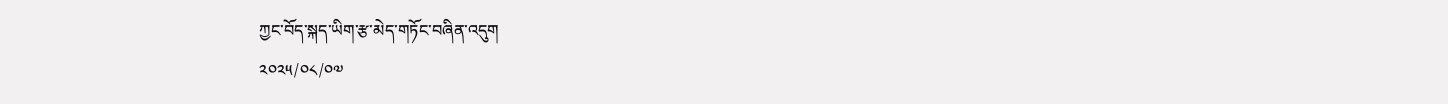ཀྱང་བོད་སྐད་ཡིག་རྩ་མེད་གཏོང་བཞིན་འདུག
༢༠༢༥/༠༨/༠༧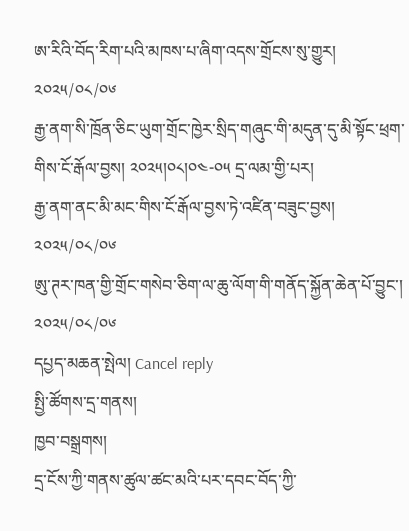ཨ་རིའི་བོད་རིག་པའི་མཁས་པ་ཞིག་འདས་གྲོངས་སུ་གྱུར།
༢༠༢༥/༠༨/༠༦
རྒྱ་ནག་སི་ཁྲོན་ཅིང་ཡུག་གྲོང་ཁྱེར་སྲིད་གཞུང་གི་མདུན་དུ་མི་སྟོང་ཕྲག་གིས་ངོ་རྒོལ་བྱས། ༢༠༢༥།༠༨།༠༤-༠༥ དྲ་ལམ་གྱི་པར།
རྒྱ་ནག་ནང་མི་མང་གིས་ངོ་རྒོལ་བྱས་ཏེ་འཛིན་བཟུང་བྱས།
༢༠༢༥/༠༨/༠༦
ཨུ་ཊར་ཁན་གྱི་གྲོང་གསེབ་ཅིག་ལ་ཆུ་ལོག་གི་གནོད་སྐྱོན་ཆེན་པོ་བྱུང་།
༢༠༢༥/༠༨/༠༦
དཔྱད་མཆན་སྤེལ། Cancel reply
སྤྱི་ཚོགས་དྲ་གནས།
ཁྱབ་བསྒྲགས།
དྲ་ངོས་ཀྱི་གནས་ཚུལ་ཚང་མའི་པར་དབང་བོད་ཀྱི་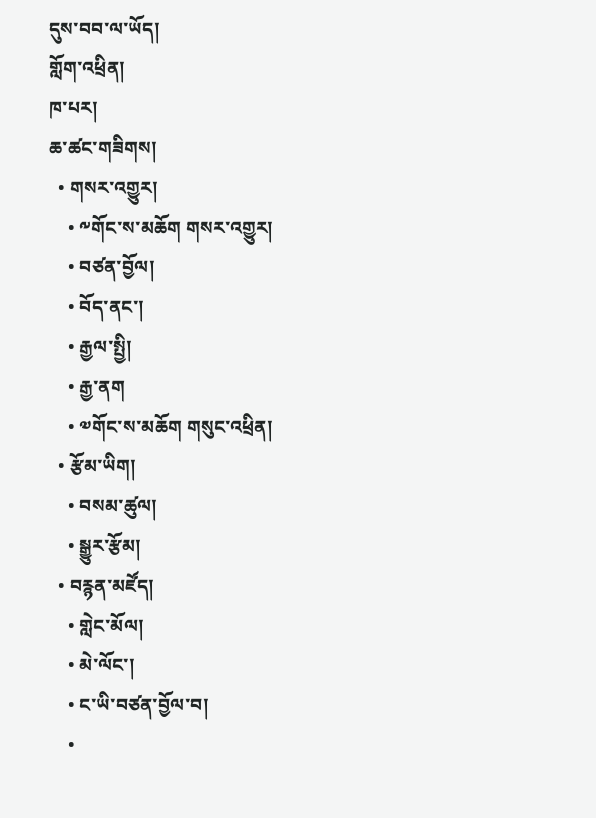དུས་བབ་ལ་ཡོད།
གློག་འཕྲིན།
ཁ་པར།
ཆ་ཚང་གཟིགས།
  • གསར་འགྱུར།
    • ༸གོང་ས་མཆོག གསར་འགྱུར།
    • བཙན་བྱོལ།
    • བོད་ནང་།
    • རྒྱལ་སྤྱི།
    • རྒྱ་ནག
    • ༧གོང་ས་མཆོག གསུང་འཕྲིན།
  • རྩོམ་ཡིག།
    • བསམ་ཚུལ།
    • སྒྱུར་རྩོམ།
  • བརྙན་མཛོད།
    • གླེང་མོལ།
    • མེ་ལོང་།
    • ང་ཡི་བཙན་བྱོལ་བ།
    •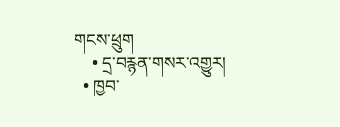གངས་ཕྲུག
    • དྲ་བརྙན་གསར་འགྱུར།
  • ཁྱབ་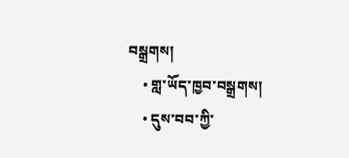བསྒྲགས།
    • གླ་ཡོད་ཁྱབ་བསྒྲགས།
    • དུས་བབ་ཀྱི་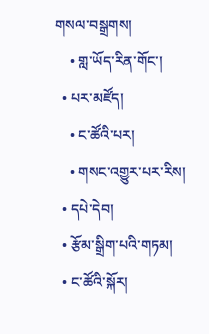གསལ་བསྒྲགས།
    • གླ་ཡོད་རིན་གོང་།
  • པར་མཛོད།
    • ང་ཚོའི་པར།
    • གསང་འགྱུར་པར་རིས།
  • དཔེ་དེབ།
  • རྩོམ་སྒྲིག་པའི་གཏམ།
  • ང་ཚོའི་སྐོར།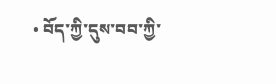• བོད་ཀྱི་དུས་བབ་ཀྱི་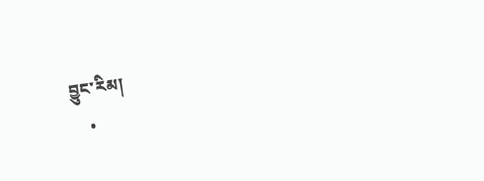བྱུང་རིམ།
    •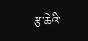རྩ་ཆེའི་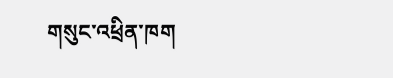གསུང་འཕྲིན་ཁག